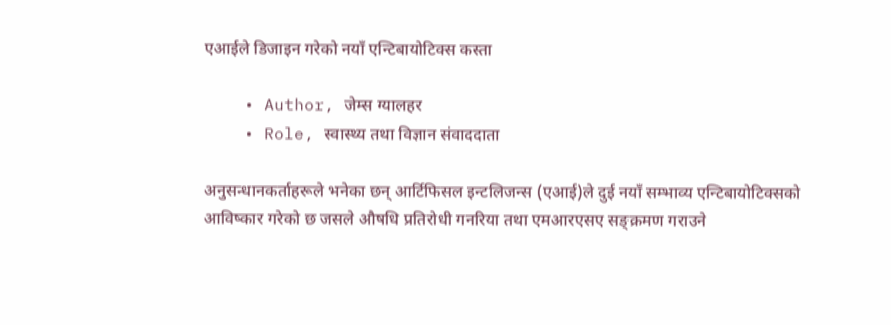एआईले डिजाइन गरेको नयाँ एन्टिबायोटिक्स कस्ता

    • Author, जेम्स ग्यालहर
    • Role, स्वास्थ्य तथा विज्ञान संवाददाता

अनुसन्धानकर्ताहरूले भनेका छन् आर्टिफिसल इन्टलिजन्स (एआई)ले दुई नयाँ सम्भाव्य एन्टिबायोटिक्सको आविष्कार गरेको छ जसले औषधि प्रतिरोधी गनरिया तथा एमआरएसए सङ्क्रमण गराउने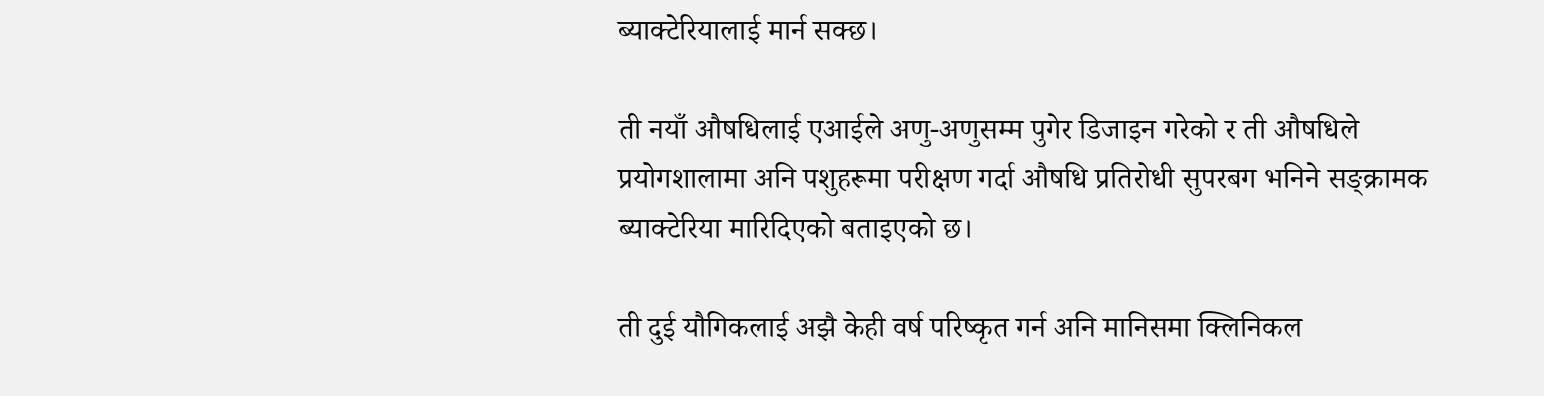ब्याक्टेरियालाई मार्न सक्छ।

ती नयाँ औषधिलाई एआईले अणु-अणुसम्म पुगेर डिजाइन गरेको र ती औषधिले प्रयोगशालामा अनि पशुहरूमा परीक्षण गर्दा औषधि प्रतिरोधी सुपरबग भनिने सङ्क्रामक ब्याक्टेरिया मारिदिएको बताइएको छ।

ती दुई यौगिकलाई अझै केही वर्ष परिष्कृत गर्न अनि मानिसमा क्लिनिकल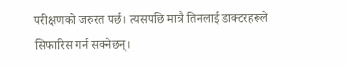परीक्षणको जरुरत पर्छ। त्यसपछि मात्रै तिनलाई डाक्टरहरूले सिफारिस गर्न सक्नेछन्।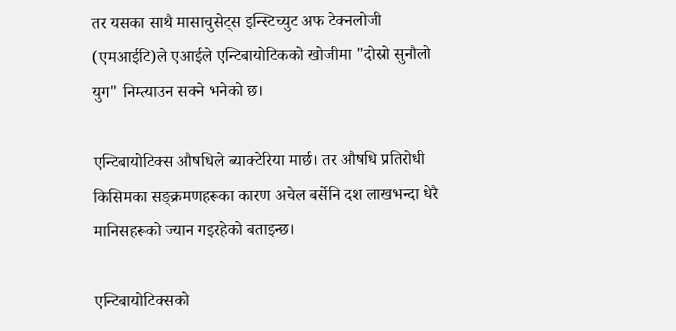तर यसका साथै मासाचुसेट्स इन्स्टिच्युट अफ टेक्नलोजी (एमआईटि)ले एआईले एन्टिबायोटिकको खोजीमा "दोस्रो सुनौलो युग" निम्त्याउन सक्ने भनेको छ।

एन्टिबायोटिक्स औषधिले ब्याक्टेरिया मार्छ। तर औषधि प्रतिरोधी किसिमका सङ्क्रमणहरूका कारण अचेल बर्सेनि दश लाखभन्दा धेरै मानिसहरूको ज्यान गइरहेको बताइन्छ।

एन्टिबायोटिक्सको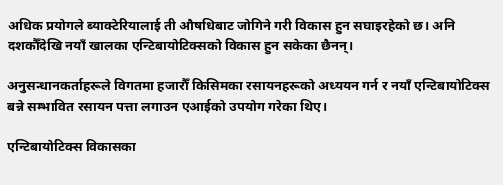अधिक प्रयोगले ब्याक्टेरियालाई ती औषधिबाट जोगिने गरी विकास हुन सघाइरहेको छ। अनि दशकौँदेखि नयाँ खालका एन्टिबायोटिक्सको विकास हुन सकेका छैनन्।

अनुसन्धानकर्ताहरूले विगतमा हजारौँ किसिमका रसायनहरूको अध्ययन गर्न र नयाँ एन्टिबायोटिक्स बन्ने सम्भावित रसायन पत्ता लगाउन एआईको उपयोग गरेका थिए।

एन्टिबायोटिक्स विकासका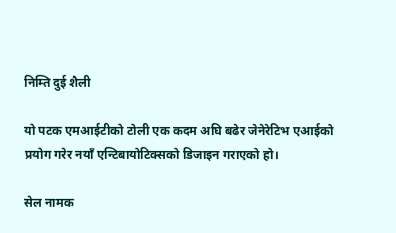निम्ति दुई शैली

यो पटक एमआईटीको टोली एक कदम अघि बढेर जेनेरेटिभ एआईको प्रयोग गरेर नयाँ एन्टिबायोटिक्सको डिजाइन गराएको हो।

सेल नामक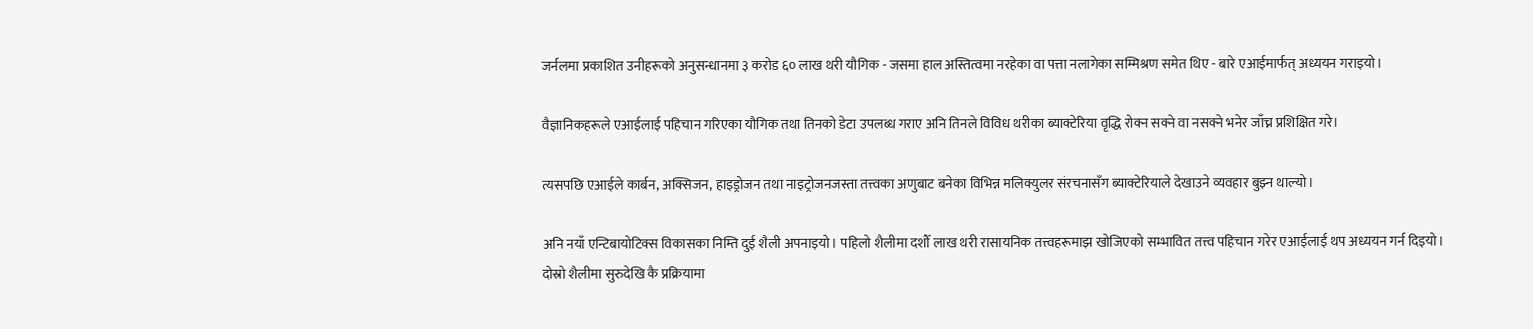जर्नलमा प्रकाशित उनीहरूको अनुसन्धानमा ३ करोड ६० लाख थरी यौगिक - जसमा हाल अस्तित्वमा नरहेका वा पत्ता नलागेका सम्मिश्रण समेत थिए - बारे एआईमार्फत् अध्ययन गराइयो।

वैज्ञानिकहरूले एआईलाई पहिचान गरिएका यौगिक तथा तिनको डेटा उपलब्ध गराए अनि तिनले विविध थरीका ब्याक्टेरिया वृद्धि रोक्न सक्ने वा नसक्ने भनेर जाँच्न प्रशिक्षित गरे।

त्यसपछि एआईले कार्बन, अक्सिजन, हाइड्रोजन तथा नाइट्रोजनजस्ता तत्त्वका अणुबाट बनेका विभिन्न मलिक्युलर संरचनासँग ब्याक्टेरियाले देखाउने व्यवहार बुझ्न थाल्यो।

अनि नयाँ एन्टिबायोटिक्स विकासका निम्ति दुई शैली अपनाइयो। पहिलो शैलीमा दशौँ लाख थरी रासायनिक तत्त्वहरूमाझ खोजिएको सम्भावित तत्त्व पहिचान गरेर एआईलाई थप अध्ययन गर्न दिइयो। दोस्रो शैलीमा सुरुदेखि कै प्रक्रियामा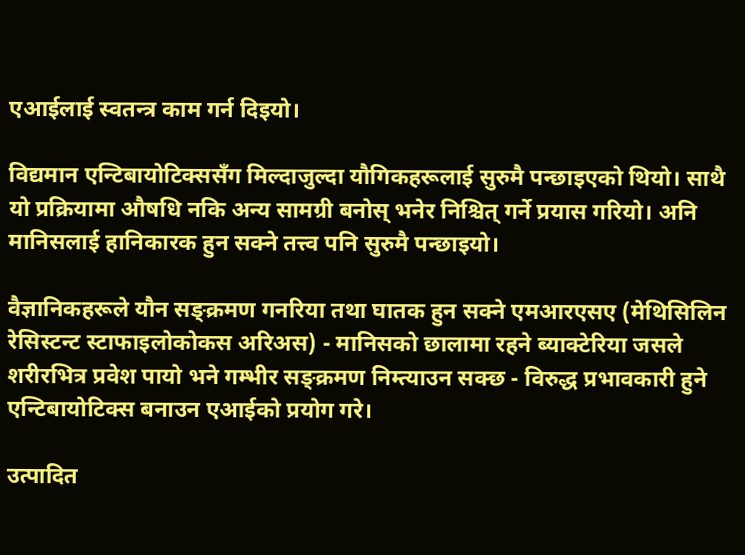एआईलाई स्वतन्त्र काम गर्न दिइयो।

विद्यमान एन्टिबायोटिक्ससँग मिल्दाजुल्दा यौगिकहरूलाई सुरुमै पन्छाइएको थियो। साथै यो प्रक्रियामा औषधि नकि अन्य सामग्री बनोस् भनेर निश्चित् गर्ने प्रयास गरियो। अनि मानिसलाई हानिकारक हुन सक्ने तत्त्व पनि सुरुमै पन्छाइयो।

वैज्ञानिकहरूले यौन सङ्क्रमण गनरिया तथा घातक हुन सक्ने एमआरएसए (मेथिसिलिन रेसिस्टन्ट स्टाफाइलोकोकस अरिअस) - मानिसको छालामा रहने ब्याक्टेरिया जसले शरीरभित्र प्रवेश पायो भने गम्भीर सङ्क्रमण निम्त्याउन सक्छ - विरुद्ध प्रभावकारी हुने एन्टिबायोटिक्स बनाउन एआईको प्रयोग गरे।

उत्पादित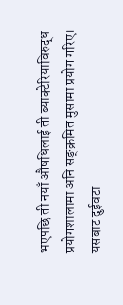भएपछि ती नयाँ औषधिलाई ती ब्याक्टेरियाविरुद्ध प्रयोगशालामा अनि सङ्क्रमित मुसामा प्रयोग गरिए। यसबाट दुईवटा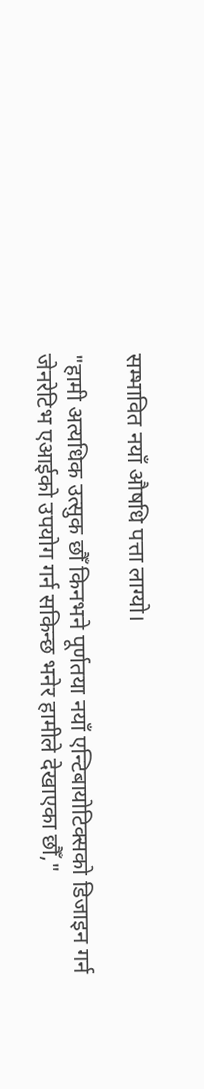सम्भावित नयाँ औषधि पत्ता लाग्यो।

"हामी अत्यधिक उत्सुक छौँ किनभने पूर्णतया नयाँ एन्टिबायोटिक्सको डिजाइन गर्न जेनरेटिभ एआईको उपयोग गर्न सकिन्छ भनेर हामीले देखाएका छौँ,"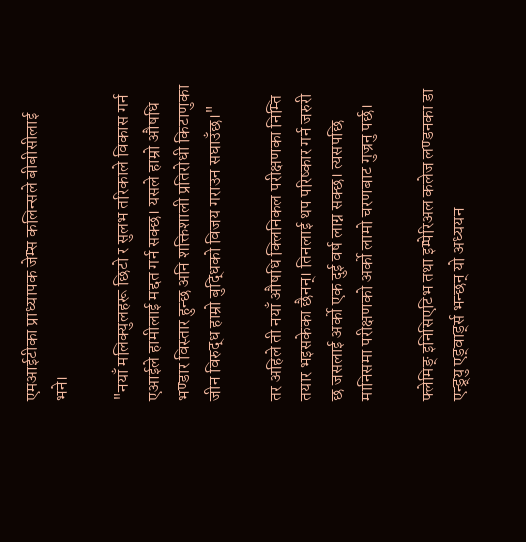एमआईटीका प्राध्यापक जेम्स कलिन्सले बीबीसीलाई भने।

"नयाँ मलिक्युलहरू छिटो र सुलभ तरिकाले विकास गर्न एआईले हामीलाई मद्दत गर्न सक्छ। यसले हाम्रो औषधि भण्डार विस्तार हुन्छ अनि शक्तिशाली प्रतिरोधी किटाणुका जीन विरुद्ध हाम्रो बुद्धिको विजय गराउन सघाउँछ।"

तर अहिले ती नयाँ औषधि क्लिनिकल परीक्षणका निम्ति तयार भइसकेका छैनन्। तिनलाई थप परिष्कार गर्न जरुरी छ जसलाई अर्को एक दुई वर्ष लाग्न सक्छ। त्यसपछि मानिसमा परीक्षणको अर्को लामो चरणबाट गुज्रनु पर्छ।

फ्लेमिङ् इनिसिएटिभ तथा इम्पेरिअल कलेज लण्डनका डा एन्ड्र्यु एड्वार्ड्स भन्छन् यो अध्ययन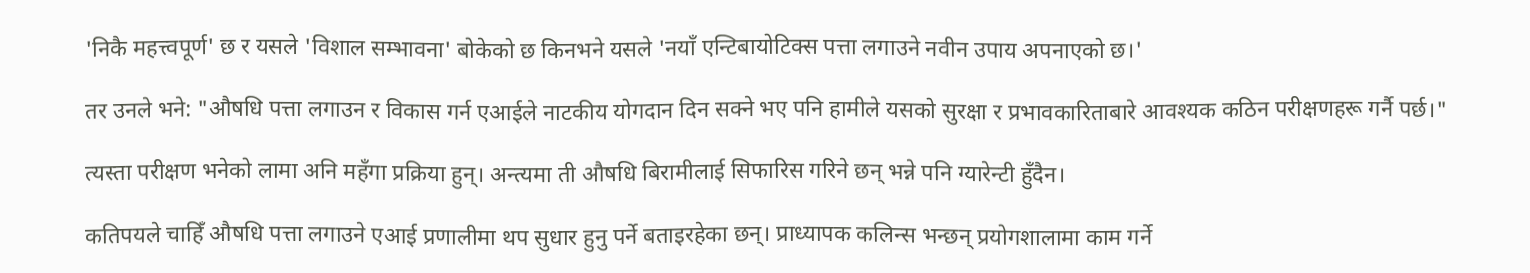'निकै महत्त्वपूर्ण' छ र यसले 'विशाल सम्भावना' बोकेको छ किनभने यसले 'नयाँ एन्टिबायोटिक्स पत्ता लगाउने नवीन उपाय अपनाएको छ।'

तर उनले भने: "औषधि पत्ता लगाउन र विकास गर्न एआईले नाटकीय योगदान दिन सक्ने भए पनि हामीले यसको सुरक्षा र प्रभावकारिताबारे आवश्यक कठिन परीक्षणहरू गर्नै पर्छ।"

त्यस्ता परीक्षण भनेको लामा अनि महँगा प्रक्रिया हुन्। अन्त्यमा ती औषधि बिरामीलाई सिफारिस गरिने छन् भन्ने पनि ग्यारेन्टी हुँदैन।

कतिपयले चाहिँ औषधि पत्ता लगाउने एआई प्रणालीमा थप सुधार हुनु पर्ने बताइरहेका छन्। प्राध्यापक कलिन्स भन्छन् प्रयोगशालामा काम गर्ने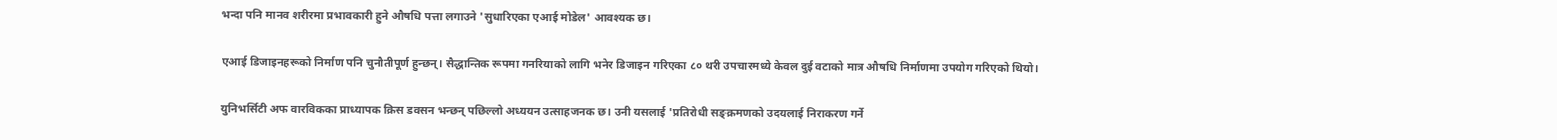भन्दा पनि मानव शरीरमा प्रभावकारी हुने औषधि पत्ता लगाउने 'सुधारिएका एआई मोडेल' आवश्यक छ।

एआई डिजाइनहरूको निर्माण पनि चुनौतीपूर्ण हुन्छन्। सैद्धान्तिक रूपमा गनरियाको लागि भनेर डिजाइन गरिएका ८० थरी उपचारमध्ये केवल दुई वटाको मात्र औषधि निर्माणमा उपयोग गरिएको थियो।

युनिभर्सिटी अफ वारविकका प्राध्यापक क्रिस डवसन भन्छन् पछिल्लो अध्ययन उत्साहजनक छ। उनी यसलाई 'प्रतिरोधी सङ्क्रमणको उदयलाई निराकरण गर्ने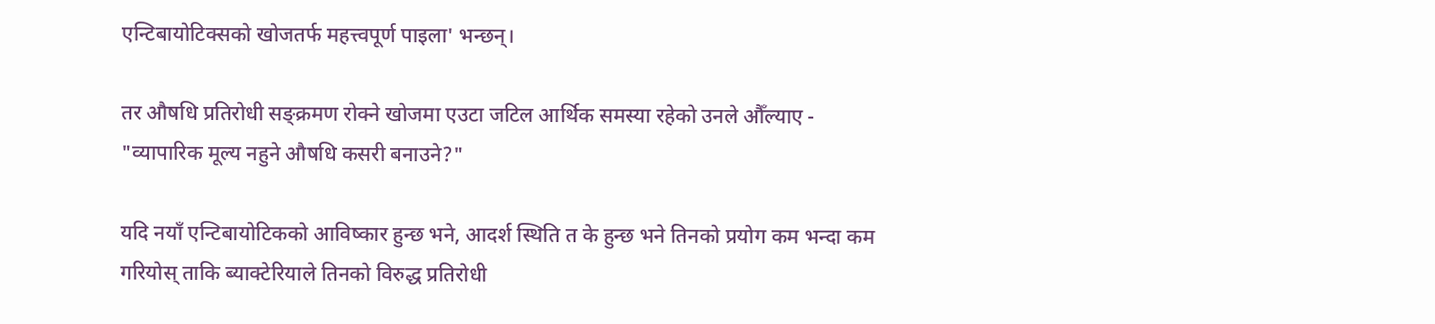एन्टिबायोटिक्सको खोजतर्फ महत्त्वपूर्ण पाइला' भन्छन्।

तर औषधि प्रतिरोधी सङ्क्रमण रोक्ने खोजमा एउटा जटिल आर्थिक समस्या रहेको उनले औँल्याए - "व्यापारिक मूल्य नहुने औषधि कसरी बनाउने?"

यदि नयाँ एन्टिबायोटिकको आविष्कार हुन्छ भने, आदर्श स्थिति त के हुन्छ भने तिनको प्रयोग कम भन्दा कम गरियोस् ताकि ब्याक्टेरियाले तिनको विरुद्ध प्रतिरोधी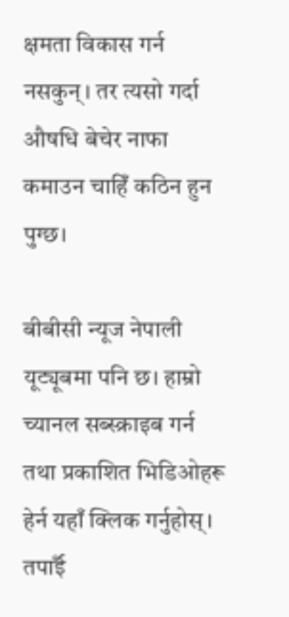क्षमता विकास गर्न नसकुन्। तर त्यसो गर्दा औषधि बेचेर नाफा कमाउन चाहिँ कठिन हुन पुग्छ।

बीबीसी न्यूज नेपाली यूट्यूबमा पनि छ। हाम्रो च्यानल सब्स्क्राइब गर्न तथा प्रकाशित भिडिओहरू हेर्न यहाँ क्लिक गर्नुहोस्। तपाईँ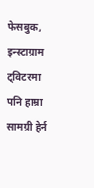फेसबुक, इन्स्टाग्राम ट्विटरमा पनि हाम्रा सामग्री हेर्न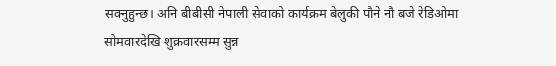सक्नुहुन्छ। अनि बीबीसी नेपाली सेवाको कार्यक्रम बेलुकी पौने नौ बजे रेडिओमा सोमवारदेखि शुक्रवारसम्म सुन्न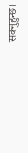सक्नुहुन्छ।